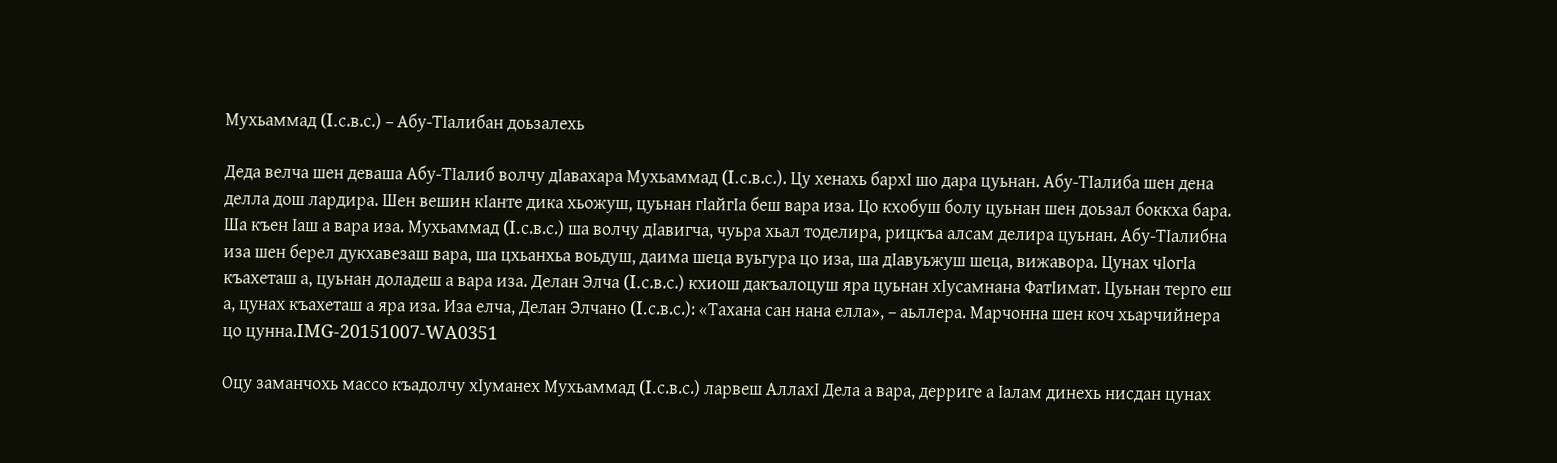Мухьаммад (I.с.в.с.) – Абу-ТIалибан доьзалехь

Деда велча шен деваша Абу-ТIалиб волчу дIавахара Мухьаммад (I.с.в.с.). Цу хенахь бархI шо дара цуьнан. Абу-ТIалиба шен дена делла дош лардира. Шен вешин кIанте дика хьожуш, цуьнан гIайгIа беш вара иза. Цо кхобуш болу цуьнан шен доьзал боккха бара. Ша къен Iаш а вара иза. Мухьаммад (I.с.в.с.) ша волчу дIавигча, чуьра хьал тоделира, рицкъа алсам делира цуьнан. Абу-ТIалибна иза шен берел дукхавезаш вара, ша цхьанхьа воьдуш, даима шеца вуьгура цо иза, ша дIавуьжуш шеца, вижавора. Цунах чIогIа къахеташ а, цуьнан доладеш а вара иза. Делан Элча (I.с.в.с.) кхиош дакъалоцуш яра цуьнан хIусамнана ФатIимат. Цуьнан терго еш а, цунах къахеташ а яра иза. Иза елча, Делан Элчано (I.с.в.с.): «Тахана сан нана елла», – аьллера. Марчонна шен коч хьарчийнера цо цунна.IMG-20151007-WA0351

Оцу заманчохь массо къадолчу хIуманех Мухьаммад (I.с.в.с.) ларвеш АллахI Дела а вара, дерриге а Iалам динехь нисдан цунах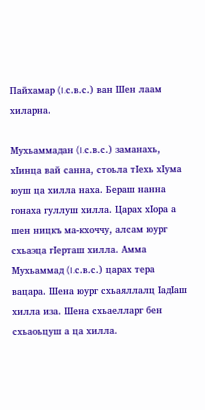Пайхамар (I.с.в.с.) ван Шен лаам хиларна.

Мухьаммадан (I.с.в.с.) заманахь, хIинца вай санна, стоьла тIехь хIума юуш ца хилла наха. Бераш нанна гонаха гуллуш хилла. Царах хIора а шен ницкъ ма-кхоччу, алсам юург схьаэца гIерташ хилла. Амма Мухьаммад (I.с.в.с.) царах тера вацара. Шена юург схьаяллалц IадIаш хилла иза. Шена схьаелларг бен схьаоьцуш а ца хилла.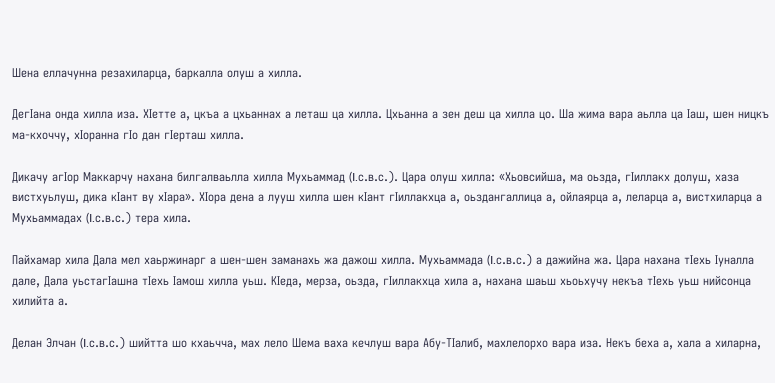Шена еллачунна резахиларца, баркалла олуш а хилла.

ДегIана онда хилла иза. ХIетте а, цкъа а цхьаннах а леташ ца хилла. Цхьанна а зен деш ца хилла цо. Ша жима вара аьлла ца Iаш, шен ницкъ ма-кхоччу, хIоранна гIо дан гIерташ хилла.

Дикачу агIор Маккарчу нахана билгалваьлла хилла Мухьаммад (I.с.в.с.). Цара олуш хилла: «Хьовсийша, ма оьзда, гIиллакх долуш, хаза вистхуьлуш, дика кIант ву хIара». ХIора дена а лууш хилла шен кIант гIиллакхца а, оьздангаллица а, ойлаярца а, леларца а, вистхиларца а Мухьаммадах (I.с.в.с.) тера хила.

Пайхамар хила Дала мел хаьржинарг а шен-шен заманахь жа дажош хилла. Мухьаммада (I.с.в.с.) а дажийна жа. Цара нахана тIехь Iуналла дале, Дала уьстагIашна тIехь Iамош хилла уьш. КIеда, мерза, оьзда, гIиллакхца хила а, нахана шаьш хьоьхучу некъа тIехь уьш нийсонца хилийта а.

Делан Элчан (I.с.в.с.) шийтта шо кхаьчча, мах лело Шема ваха кечлуш вара Абу-ТIалиб, махлелорхо вара иза. Некъ беха а, хала а хиларна,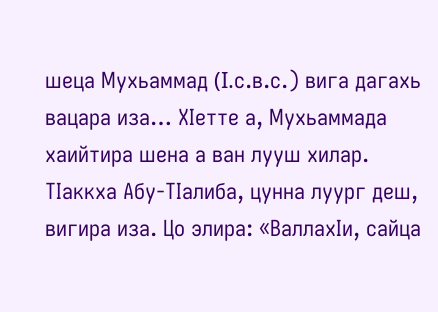шеца Мухьаммад (I.с.в.с.) вига дагахь вацара иза… ХIетте а, Мухьаммада хаийтира шена а ван лууш хилар. ТIаккха Абу-ТIалиба, цунна луург деш, вигира иза. Цо элира: «ВаллахIи, сайца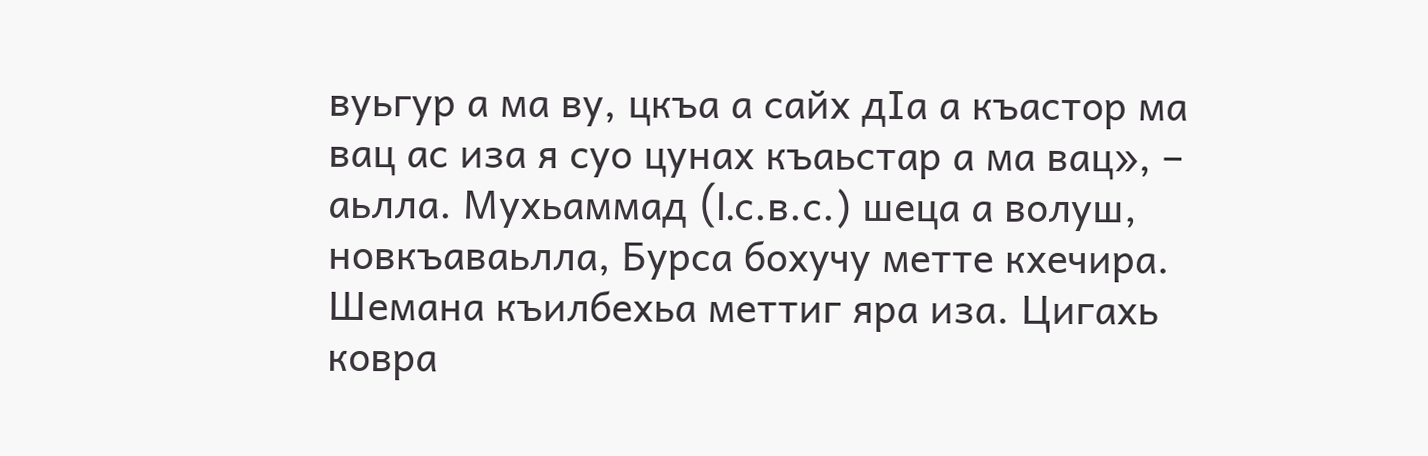вуьгур а ма ву, цкъа а сайх дIа а къастор ма вац ас иза я суо цунах къаьстар а ма вац», – аьлла. Мухьаммад (I.с.в.с.) шеца а волуш, новкъаваьлла, Бурса бохучу метте кхечира. Шемана къилбехьа меттиг яра иза. Цигахь ковра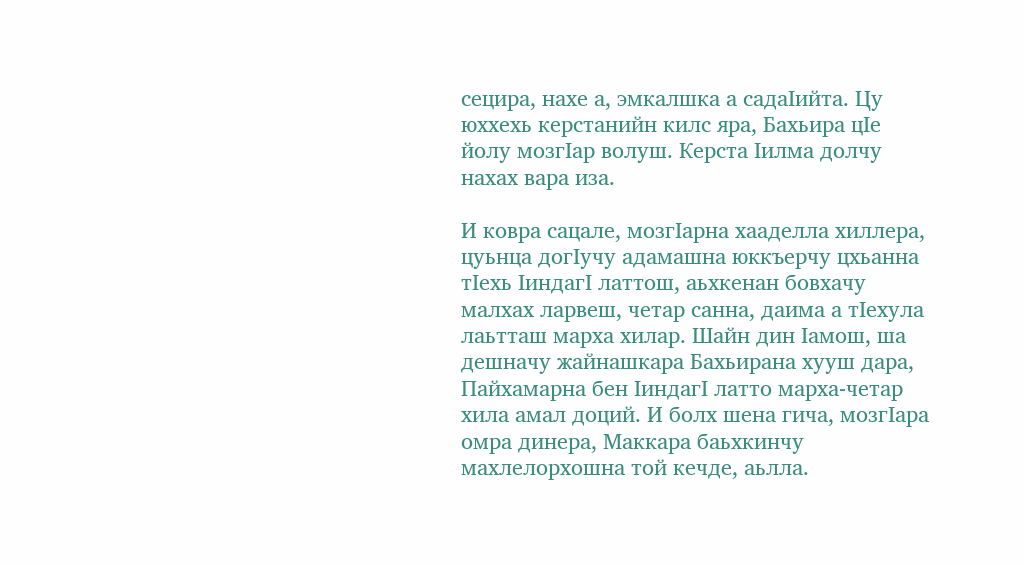сецира, нахе а, эмкалшка а садаIийта. Цу юххехь керстанийн килс яра, Бахьира цIе йолу мозгIар волуш. Керста Iилма долчу нахах вара иза.

И ковра сацале, мозгIарна хааделла хиллера, цуьнца догIучу адамашна юккъерчу цхьанна тIехь IиндагI латтош, аьхкенан бовхачу малхах ларвеш, четар санна, даима а тIехула лаьтташ марха хилар. Шайн дин Iамош, ша дешначу жайнашкара Бахьирана хууш дара, Пайхамарна бен IиндагI латто марха-четар хила амал доций. И болх шена гича, мозгIара омра динера, Маккара баьхкинчу махлелорхошна той кечде, аьлла.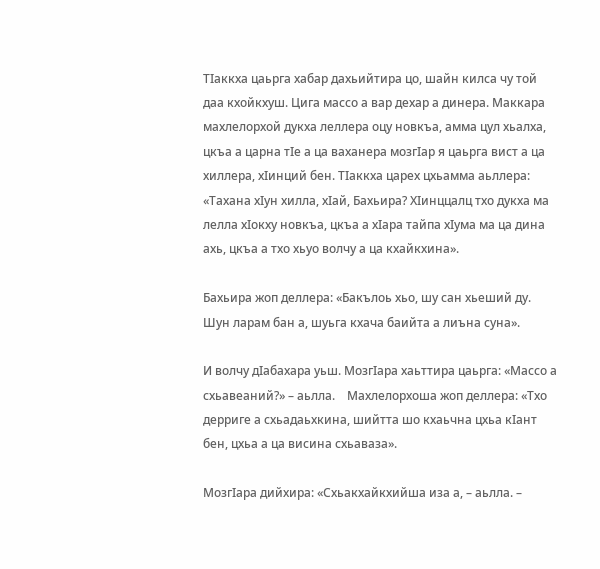ТIаккха цаьрга хабар дахьийтира цо, шайн килса чу той даа кхойкхуш. Цига массо а вар дехар а динера. Маккара махлелорхой дукха леллера оцу новкъа, амма цул хьалха, цкъа а царна тIе а ца ваханера мозгIар я цаьрга вист а ца хиллера, хIинций бен. ТIаккха царех цхьамма аьллера: «Тахана хIун хилла, хIай, Бахьира? ХIинццалц тхо дукха ма лелла хIокху новкъа, цкъа а хIара тайпа хIума ма ца дина ахь, цкъа а тхо хьуо волчу а ца кхайкхина».

Бахьира жоп деллера: «Бакълоь хьо, шу сан хьеший ду. Шун ларам бан а, шуьга кхача баийта а лиъна суна».

И волчу дIабахара уьш. МозгIара хаьттира цаьрга: «Массо а схьавеаний?» – аьлла.    Махлелорхоша жоп деллера: «Тхо дерриге а схьадаьхкина, шийтта шо кхаьчна цхьа кIант бен, цхьа а ца висина схьаваза».

МозгIара дийхира: «Схьакхайкхийша иза а, – аьлла. –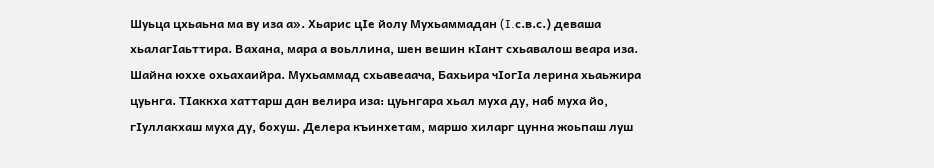Шуьца цхьаьна ма ву иза а». Хьарис цIе йолу Мухьаммадан (I.с.в.с.) деваша хьалагIаьттира. Вахана, мара а воьллина, шен вешин кIант схьавалош веара иза. Шайна юххе охьахаийра. Мухьаммад схьавеаача, Бахьира чIогIа лерина хьаьжира цуьнга. ТIаккха хаттарш дан велира иза: цуьнгара хьал муха ду, наб муха йо, гIуллакхаш муха ду, бохуш. Делера къинхетам, маршо хиларг цунна жоьпаш луш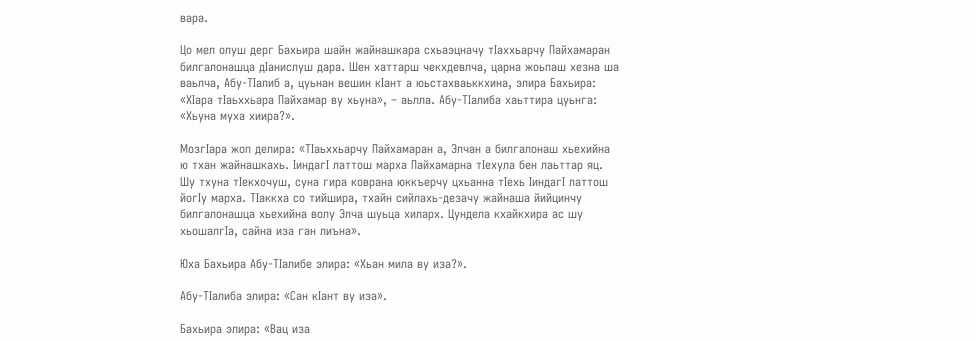вара.

Цо мел олуш дерг Бахьира шайн жайнашкара схьаэцначу тIаххьарчу Пайхамаран билгалонашца дIанислуш дара. Шен хаттарш чекхдевлча, царна жоьпаш хезна ша ваьлча, Абу-ТIалиб а, цуьнан вешин кIант а юьстахваьккхина, элира Бахьира: «ХIара тIаьххьара Пайхамар ву хьуна», – аьлла. Абу-ТIалиба хаьттира цуьнга: «Хьуна муха хиира?».

МозгIара жоп делира: «ТIаьххьарчу Пайхамаран а, Элчан а билгалонаш хьехийна ю тхан жайнашкахь. IиндагI латтош марха Пайхамарна тIехула бен лаьттар яц. Шу тхуна тIекхочуш, суна гира коврана юккъерчу цхьанна тIехь IиндагI латтош йогIу марха. ТIаккха со тийшира, тхайн сийлахь-дезачу жайнаша йийцинчу билгалонашца хьехийна волу Элча шуьца хиларх. Цундела кхайкхира ас шу хьошалгIа, сайна иза ган лиъна».

Юха Бахьира Абу-ТIалибе элира: «Хьан мила ву иза?».

Абу-ТIалиба элира: «Сан кIант ву иза».

Бахьира элира: «Вац иза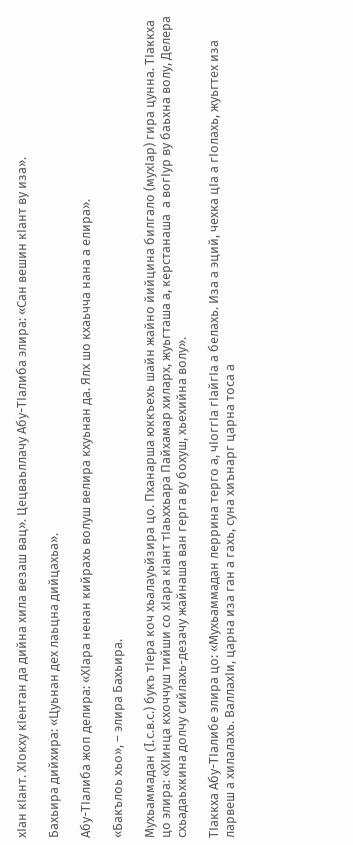хIан кIант. ХIокху кIентан да дийна хила везаш вац». Цецваьллачу Абу-ТIалиба элира: «Сан вешин кIант ву иза».

Бахьира дийхира: «Цуьнан дех лаьцна дийцахьа».

Абу-ТIалиба жоп делира: «ХIара ненан кийрахь волуш велира кхуьнан да. Ялх шо кхаьчча нана а елира».

«Бакълоь хьо», – элира Бахьира.

Мухьаммадан (I.с.в.с.) букъ тIера коч хьалауьйзира цо. Пханарша юккъехь шайн жайно йийцина билгало (мухIар) гира цунна. ТIаккха цо элира: «ХIинца кхоччуш тийши со хIара кIант тIаьххьара Пайхамар хиларх, жуьгташа а, керстанаша  а вогIур ву баьхна волу, Делера схьадаьхкина долчу сийлахь-дезачу жайнаша ван герга ву бохуш, хьехийна волу».

ТIаккха Абу-ТIалибе элира цо: «Мухьаммадан леррина терго а, чIоггIа гIайгIа а белахь. Иза а эций, чехка цIа а гIолахь, жуьгтех иза ларвеш а хилалахь. ВаллахIи, царна иза ган а гахь, суна хиънарг царна тоса а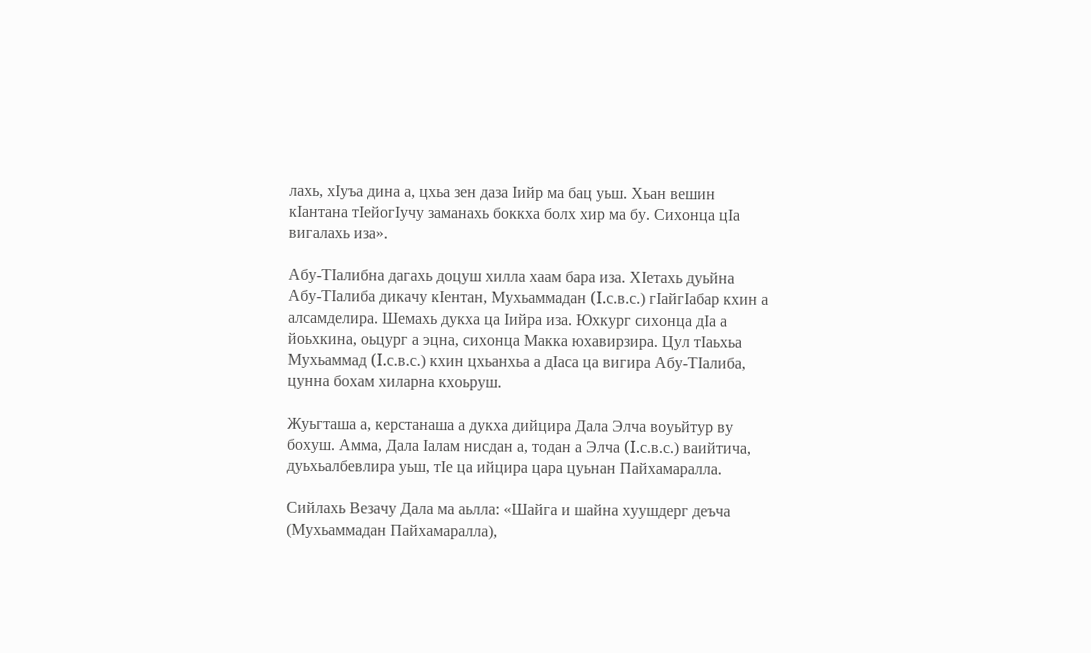лахь, хIуъа дина а, цхьа зен даза Iийр ма бац уьш. Хьан вешин кIантана тIейогIучу заманахь боккха болх хир ма бу. Сихонца цIа вигалахь иза».

Абу-ТIалибна дагахь доцуш хилла хаам бара иза. ХIетахь дуьйна Абу-ТIалиба дикачу кIентан, Мухьаммадан (I.с.в.с.) гIайгIабар кхин а алсамделира. Шемахь дукха ца Iийра иза. Юхкург сихонца дIа а йоьхкина, оьцург а эцна, сихонца Макка юхавирзира. Цул тIаьхьа Мухьаммад (I.с.в.с.) кхин цхьанхьа а дIаса ца вигира Абу-ТIалиба, цунна бохам хиларна кхоьруш.

Жуьгташа а, керстанаша а дукха дийцира Дала Элча воуьйтур ву бохуш. Амма, Дала Iалам нисдан а, тодан а Элча (I.с.в.с.) ваийтича, дуьхьалбевлира уьш, тIе ца ийцира цара цуьнан Пайхамаралла.

Сийлахь Везачу Дала ма аьлла: «Шайга и шайна хуушдерг деъча (Мухьаммадан Пайхамаралла),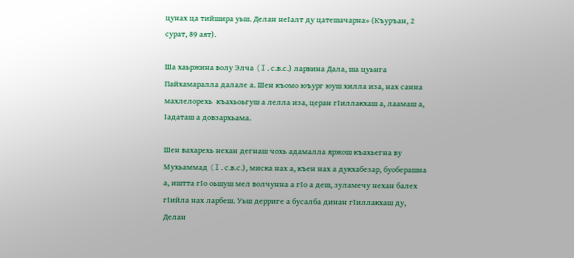цунах ца тийшира уьш. Делан неIалт ду цатешачарна» (Къуръан, 2 сурат, 89 аят).

Ша хаьржина волу Элча (I.с.в.с.) ларвина Дала, ша цуьнга Пайхамаралла далале а. Шен къомо юъург юуш хилла иза, нах санна махлелорехь  къахьоьгуш а лелла иза, церан гIиллакхаш а, лаамаш а, Iадаташ а довзархьама.

Шен вахарехь нехан дегнаш чохь адамалла яржош къахьегна ву Мухьаммад (I.с.в.с.), миска нах а, къен нах а дукхабезар, буоберашна а, иштта гIо оьшуш мел волчунна а гIо а деш, зуламечу нехан балех гIийла нах ларбеш. Уьш дерриге а бусалба динан гIиллакхаш ду, Делан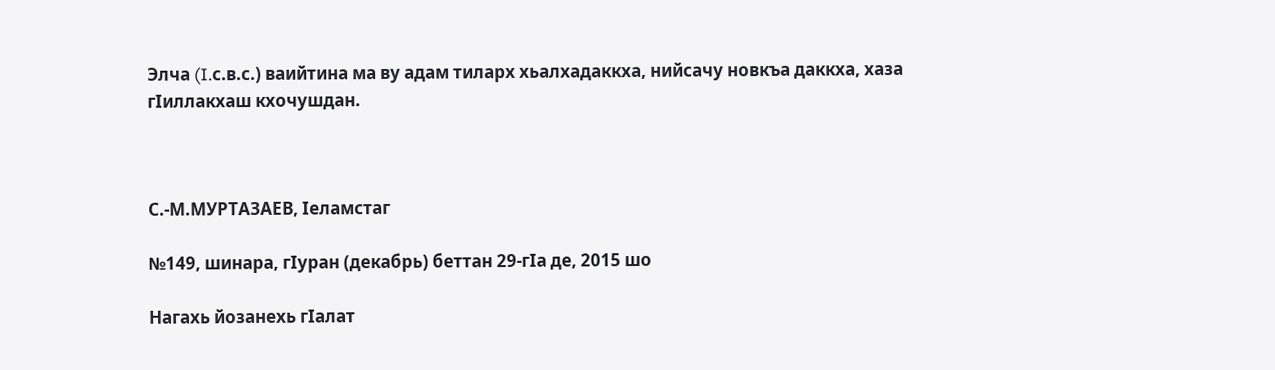Элча (I.с.в.с.) ваийтина ма ву адам тиларх хьалхадаккха, нийсачу новкъа даккха, хаза гIиллакхаш кхочушдан.



С.-М.МУРТАЗАЕВ, Iеламстаг

№149, шинара, гIуран (декабрь) беттан 29-гIа де, 2015 шо

Нагахь йозанехь гIалат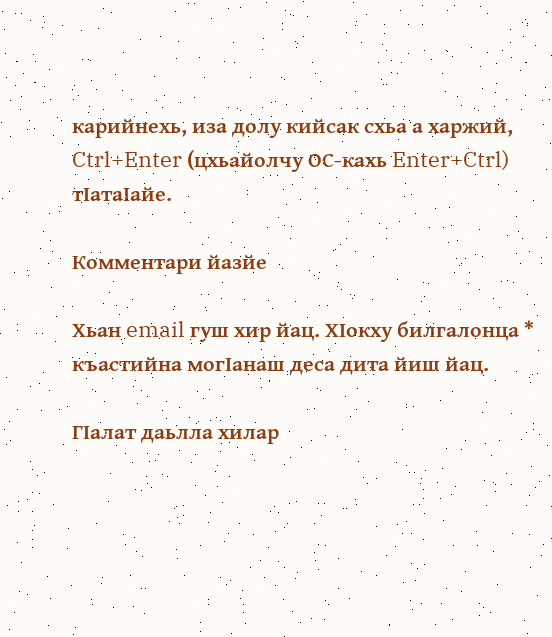карийнехь, иза долу кийсак схьа а харжий, Ctrl+Enter (цхьайолчу ОС-кахь Enter+Ctrl) тIатаIайе.

Комментари йазйе

Хьан email гуш хир йац. ХӀокху билгалонца * къастийна могӀанаш деса дита йиш йац.

ГIалат даьлла хилар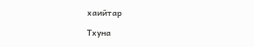хаийтар

Тхуна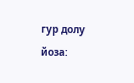гур долу йоза: